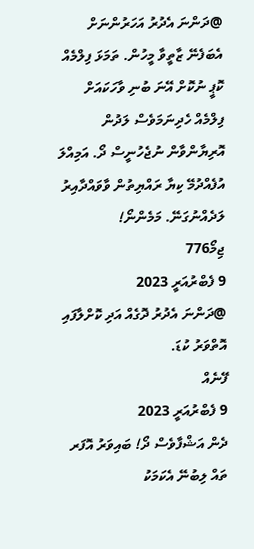@ދަންނަ އެދުރު އަހަރުންނަށް އެބަފެނޭ ޒާތީވާ މީހުން. ތަމަޅަ ފިލްމެއް ކޮޕީ ނުކޮށް އޭނަ ބުނި ވާހަކައަށް ފިލްމެއް ހެދިނަމަވެސް ލަދުން އޮރިޔާންވާން ނުޖެހުނީސް ދޯ. އަމިއްލަ އުފެއްދުމޭ ކިޔާ ރައްޔިތުން ވާވައްދާއިރު ލަދެއްނުގަނޭ. މަމެންނޯ!
ޖިމޯ776
9 ފެބްރުއަރީ 2023
@ދަންނަ އެދުރު ދޮގެއް އަދި ކޮށްލާފައި އޮތްވަރު ކުޑަ.
ފޭނެއް
9 ފެބްރުއަރީ 2023
ދެން އަޝްފާވެސް ދޯ! ބައިވަރު އޮފަރ ތައް ލިބުނޭ އެކަމަކު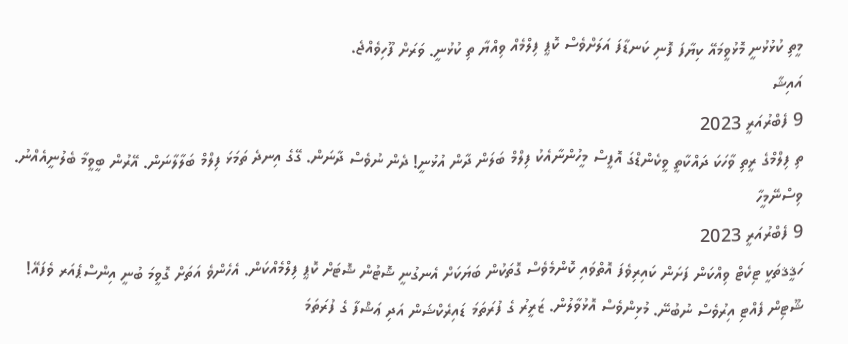މީތި ކުޅުޅުނީ މޮޅުވީމައޭ ކިޔާފަ ފޮނި ކަނޑާފަ އަލަށްވެސް ކޮޕީ ފިލްމެއް ވިއްޔާ ތި ކުޅުނީ. ވަރަށް ފޫހިވެއްޖެ.
އައިޝާ
9 ފެބްރުއަރީ 2023
ތި ފިލްމްގެ ރީތި ވާހަކަ ދައްކާތީ ވީކެންޑްގަ އޮފީސް މީހުންނާއެކު ފިލްމް ބަލަން ދާން އުޅުނީ! ދެން ނުވެސް ދާނަން. ގޭގެ އިނދެ ތަމަޅަ ފިލްމް ބަލާލާނަން. އޭރުން ބީވީމާ ބެލުނީއެއްނު.
ވިސްނޭމީހާ
9 ފެބްރުއަރީ 2023
ހަޤީޤތަކީ ޓިކެޓް ވިއްކަން ފަށަން ކައިރިވެފަ އޮތްވައި ކޮންމެވެސް ގޮތަކުން ބަޔަކަށް އެނގުނީ ޝޮޓުން ޝޮޓަށް ކޮޕީ ފިލްމެއްކަން. އެހެންވެ އަތަށް ގޮވީމަ ބުނީ އިންސްޕެއަރ ވެފައޭ! ޝޫޓިން ފެއްޓި އިރުވެސް ނުބުނޭ. މުޅިންވެސް އޮޅުވާލުން. ޒަރީރު ގެ ފުރަތަމަ ޑައިރެކްޝަން އަދި ޢަޝްފާ ގެ ފުރަތަމަ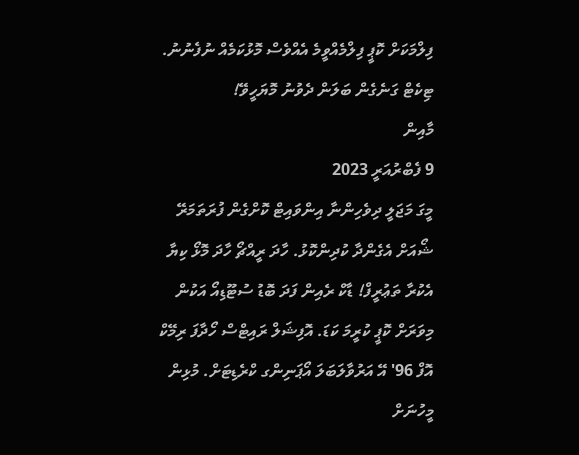ފިލްމަކަށް ކޮޕީ ފިލްމެއްވީމެ އެއްވެސް މޮޅުކަމެއް ނުފެނުނު. ޓިކެޓް ގަނެގެން ބަލަން ދެވުނު މޮޔަހީވޭ!
މާއިން
9 ފެބްރުއަރީ 2023
މީގަ މަޖަލީ ދިވެހިންނާ އިންވައިޓް ކޮށްގެން ފުރަތަމަރޭ ޝޯއަށް އެގެންދާ ކުދިންކޮޅު. ހާދަ ރީއްޗޯ ހާދަ މޮޅޯ ކިޔާ އެކުރާ ތަޢުރީފް! ޑާކް ރެއިން ފަދަ ބޮޑު ސުޓޫޑިއޯ އަކުން މިވަރަށް ކޮޕީ ކުރީމަ ކަޑަ. އޮފިޝަލް ރައިޓްސް ހޯދާފަ ރިމޭކް އޮފް 96' އޭ އަރުވާލަބަލަ އޯޕަނިންގ ކްރެޑިޓަށް. މުޅިން މީހުނަށް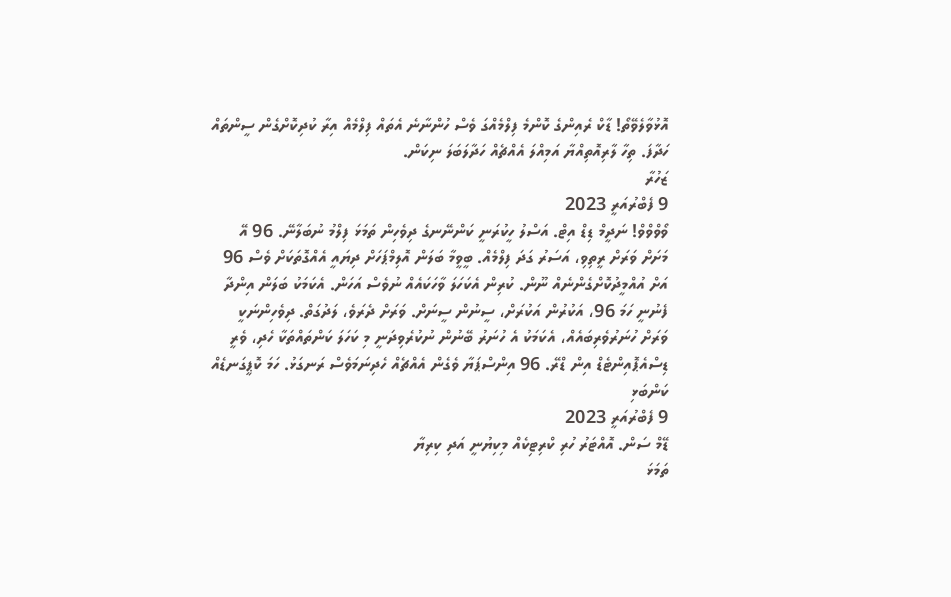އޮޅުވާލެވޭތޯ! ޑާކް ރެއިންގެ ކޮންމެ ފިލްމެއްގަ ވެސް ހުންނާނެ އެތައް ފިލްމެއް އިރާ ކުދިކޮށްގެން ސީންތައް ހަދާފަ. ތިހާ ލާރިއޮތިއްޔާ އަމިއްލަ އެއްޗެއް ހަދާލަބަލަ ނިކަން.
ޒަހުރާ
9 ފެބްރުއަރީ 2023
ވޯވްވްވް! ނަދީމް ޑިޑް އިޓް. އަސްލު ހީކުރަނީ ކަންނޭނގެ ދިވެހިން ތަމަޅަ ފިލްމު ނުބަލާނޭ. 96 އޭ މަށަށް ވަރަށް ރީތިވި، އަސަރު ގަދަ ފިލްމެއް. ބީވީމާ ބަލަން އޮލިމްޕަހަށް ދިޔައީ އެއްގޮތަކަށް ވެސް 96 އަށް އުއްމީދުކޮށްގެންނެއް ނޫން. ކުރިން އެކަހަލަ ވާހަކައެއް ނުވެސް އަހަން. އެކަމަކު ބަލަން އިންދާ ފެނުނީ ހަމަ 96، އަކުރުން އަކުރަށް، ސީނުން ސީނަށް. ވަރަށް ދެރަވެ، ލަދުގަތް. ދިވެހިންނަކީ ވަރަށް ހުނަރުވެރިބައެއް، އެކަމަކު އެ ހުނަރު ބޭނުން ނުކުރެވިދަނީ މި ކަހަލަ ކަންތައްތަކާ ހެދި، ވެރީ ޑިސްއެޕޮއިންޓެޑް އިން ޑްރޭ. 96 އިންސްޕަޔާ ވެގެން އެއްޗެއް ހެދިނަމަވެސް ރަނގަޅު. ހަމަ ކޮޕީގަނޑެއް
ކަންބަޅި
9 ފެބްރުއަރީ 2023
ޑޭމް ސަން. އޮއްޓަރު ހުރި ކްރިޓިކެއް މިކިޔުނީ އަދި ކިރިޔާ
ތަމަޅަ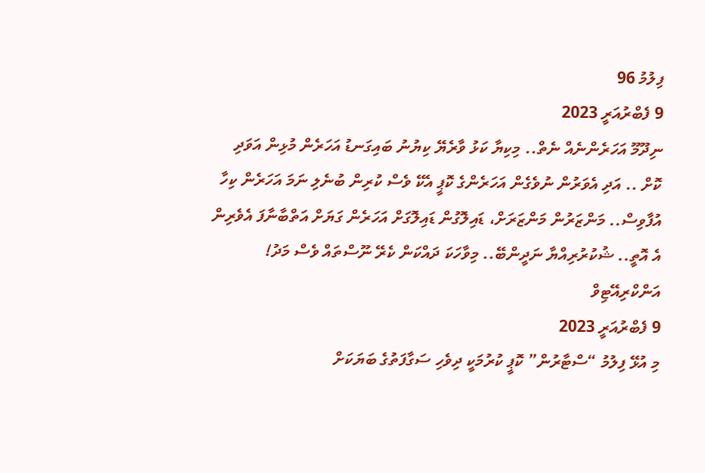ފިލުމު 96
9 ފެބްރުއަރީ 2023
ނިދޫމޫ އަހަރެންނެއް ނެތް.. މިކިޔާ ކަޅު ވާރެޔޭ ކިޔުނު ބައިގަނޑު އަހަރެން މުޅިން އަވަދި ކޮށް .. އަދި އެވަރުން ނުވެގެން އަހަރެންގެ ކޮޕީ އެކޭ ވެސް ކުރިން ބުނެލި ނަމަ އަހަރެން ކިހާ އުފާވިސް.. މަންޒަރުން މަންޒަރަށް، ޑައިލޮގުން ޑައިލޮގަށް އަހަރެން ގަޔަށް އަތްބާނާފަ އެވެރިން އެ އޮތީ.. ޝުކުރުރިއްޔާ ނަދީންބޭ.. މިވާހަކަ ދައްކަން ކެރޭ ނޫސްތައް ވެސް މަދު!
އަންކްރިއޭޓިވް
9 ފެބްރުއަރީ 2023
މި އުޅޭ ފިލުމު “ސްޓާރުން” ކޮޕީ ކުރުމަކީ ދިވެހި ސަގާފަތުގެ ބަޔަކަށް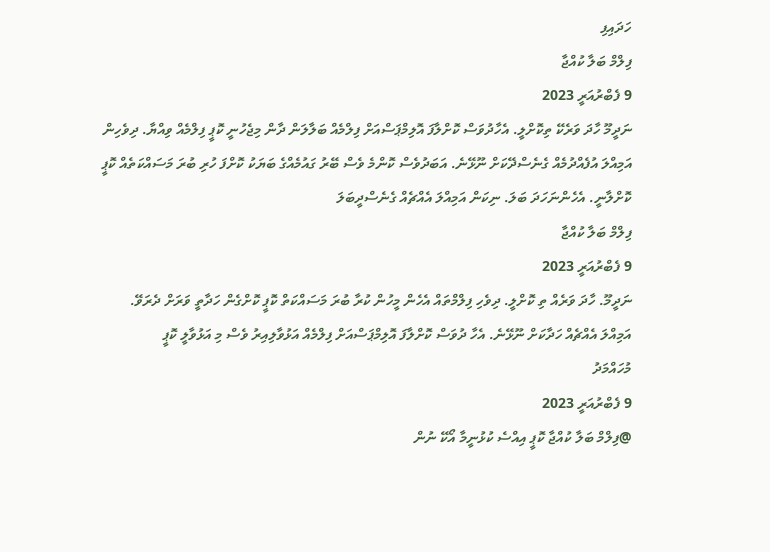ހަދައިފި
ފިލްމް ބަލާ ކުއްޖާ
9 ފެބްރުއަރީ 2023
ނަދީމޫ ހާދަ ވަރެކޭ ތިކޮށްލީ. އެހާދުވަސް ކޮށްލާފަ އޮލިމްޕަސްއަށް ފިލްމެއް ބަލާލަން ދާން މިޖެހުނީ ކޮޕީ ފިލްމެއް ވިއްޔާ. ދިވެހިން އަމިއްލަ އުފެއްދުމެއް ގެނެސްދޭކަށް ނޫޅޭނެ. އަބަދުވެސް ކޮންމެ ވެސް ބޭރު ގައުމެއްގެ ބަޔަކު ކޮށްފަ ހުރި ބުރަ މަސައްކަތެއް ކޮޕީ ކޮށްލާނީ. އެހެންނަހަދަ ބަލަ. ނިކަން އަމިއްލަ އެއްޗެއް ގެނެސްދީބަލަ
ފިލްމް ބަލާ ކުއްޖާ
9 ފެބްރުއަރީ 2023
ނަދީމޫ. ހާދަ ވަރެއް ތި ކޮށްލީ. ދިވެހި ފިލްމްތައް އެހެން މީހުން ކުރާ ބުރަ މަސައްކަތް ކޮޕީ ކޮށްގެން ހަދާތީ ވަރަށް ދެރަވޭ. އަމިއްލަ އެއްޗެއް ހަދާކަށް ނޫޅޭނެ. އެހާ ދުވަސް ކޮށްލާފަ އޮލިމްޕަސްއަށް ފިލްމެއް އަޅުވާލިއިރު ވެސް މި އަޅުވާލީ ކޮޕީ
މުހައްމަދު
9 ފެބްރުއަރީ 2023
@ފިލްމް ބަލާ ކުއްޖާ ކޮޕީ އިއްސެ ކުޅުނީމާ އޯކޭ ނުން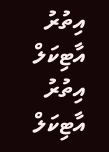އިތުރު އާޓިކަލް
އިތުރު އާޓިކަލް